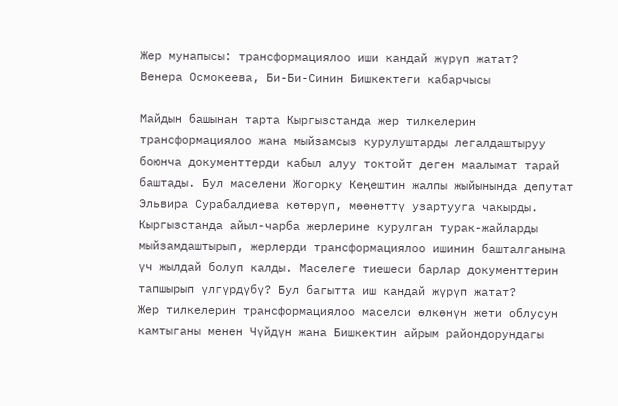Жер мунапысы: трансформациялоо иши кандай жүрүп жатат?
Венера Осмокеева, Би-Би-Синин Бишкектеги кабарчысы

Майдын башынан тарта Кыргызстанда жер тилкелерин трансформациялоо жана мыйзамсыз курулуштарды легалдаштыруу боюнча документтерди кабыл алуу токтойт деген маалымат тарай баштады. Бул маселени Жогорку Кеңештин жалпы жыйынында депутат Эльвира Сурабалдиева көтөрүп, мөөнөттү узартууга чакырды. Кыргызстанда айыл-чарба жерлерине курулган турак-жайларды мыйзамдаштырып, жерлерди трансформациялоо ишинин башталганына үч жылдай болуп калды. Маселеге тиешеси барлар документтерин тапшырып үлгүрдүбү? Бул багытта иш кандай жүрүп жатат?
Жер тилкелерин трансформациялоо маселси өлкөнүн жети облусун камтыганы менен Чүйдүн жана Бишкектин айрым райондорундагы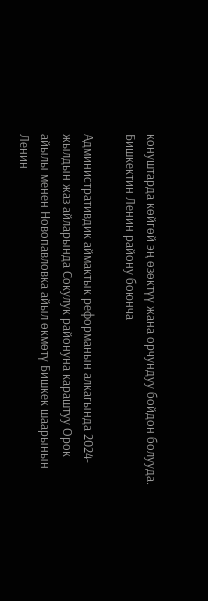конуштарда көйгөй эң өзөктүү жана орчундуу бойдон болууда.
Бишкектин Ленин району боюнча

Административдик аймактык реформанын алкагында 2024-жылдын жаз айларында Сокулук районуна караштуу Орок айылы менен Новопавловка айыл өкмөтү Бишкек шаарынын Ленин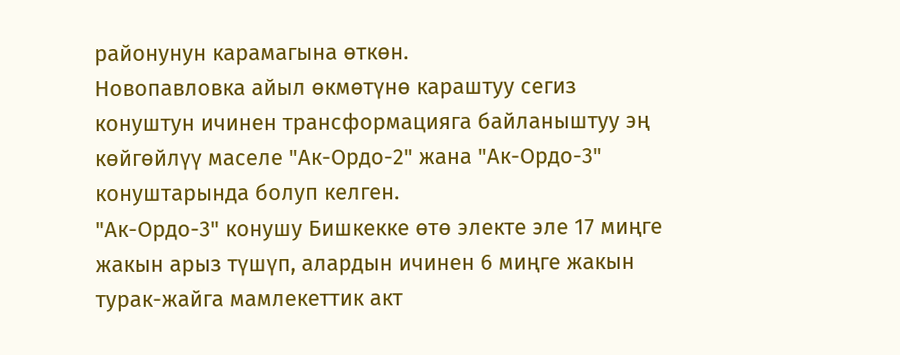районунун карамагына өткөн.
Новопавловка айыл өкмөтүнө караштуу сегиз конуштун ичинен трансформацияга байланыштуу эң көйгөйлүү маселе "Ак-Ордо-2" жана "Ак-Ордо-3" конуштарында болуп келген.
"Ак-Ордо-3" конушу Бишкекке өтө электе эле 17 миңге жакын арыз түшүп, алардын ичинен 6 миңге жакын турак-жайга мамлекеттик акт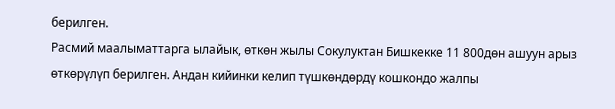берилген.
Расмий маалыматтарга ылайык, өткөн жылы Сокулуктан Бишкекке 11 800дөн ашуун арыз өткөрүлүп берилген. Андан кийинки келип түшкөндөрдү кошкондо жалпы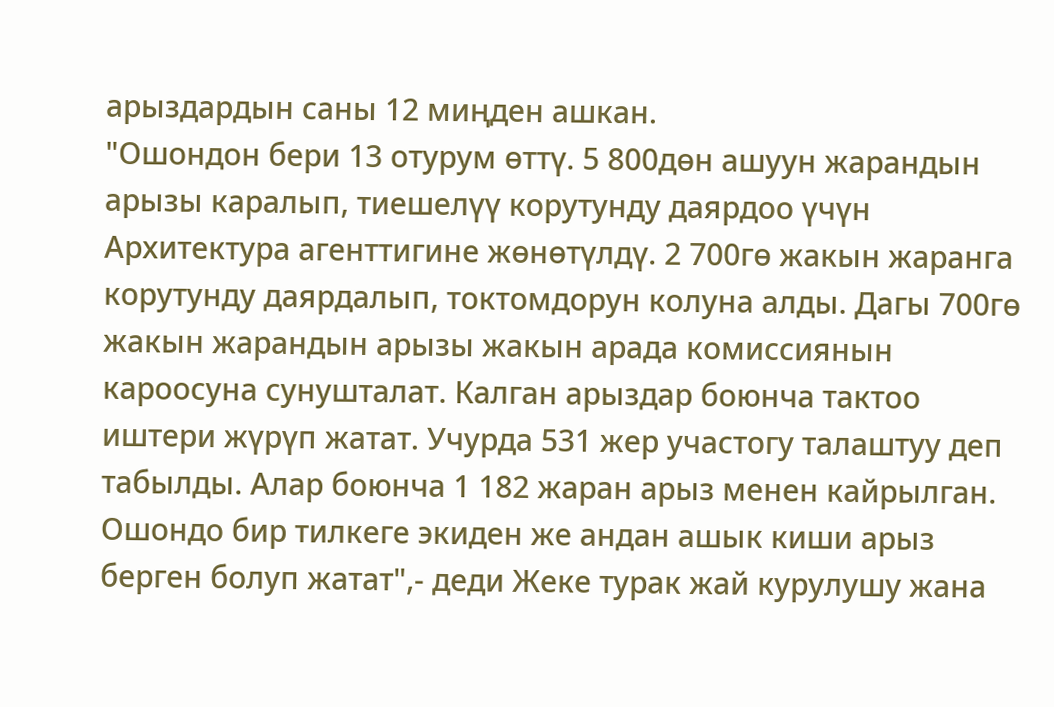арыздардын саны 12 миңден ашкан.
"Ошондон бери 13 отурум өттү. 5 800дөн ашуун жарандын арызы каралып, тиешелүү корутунду даярдоо үчүн Архитектура агенттигине жөнөтүлдү. 2 700гө жакын жаранга корутунду даярдалып, токтомдорун колуна алды. Дагы 700гө жакын жарандын арызы жакын арада комиссиянын кароосуна сунушталат. Калган арыздар боюнча тактоо иштери жүрүп жатат. Учурда 531 жер участогу талаштуу деп табылды. Алар боюнча 1 182 жаран арыз менен кайрылган. Ошондо бир тилкеге экиден же андан ашык киши арыз берген болуп жатат",- деди Жеке турак жай курулушу жана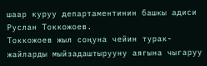шаар куруу департаментинин башкы адиси Руслан Токкожоев.
Токкожоев жыл соңуна чейин турак-жайларды мыйзадаштырууну аягына чыгаруу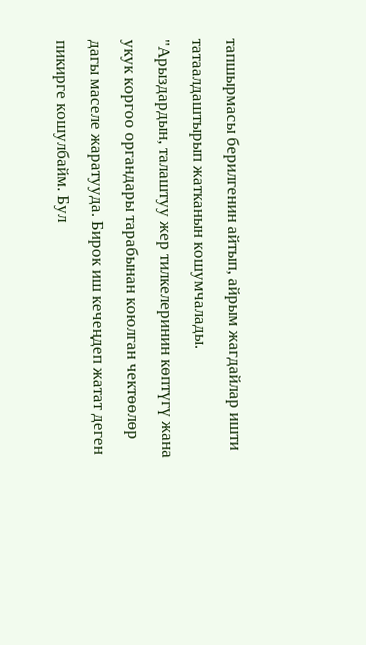тапшырмасы берилгенин айтып, айрым жагдайлар ишти татаалдаштырып жатканын кошумчалады.
"Арыздардын, талаштуу жер тилкелеринин көптүгү жана укук коргоо органдары тарабынан коюлган чектөөлөр дагы маселе жаратууда. Бирок иш кечеңдеп жатат деген пикирге кошулбайм. Бул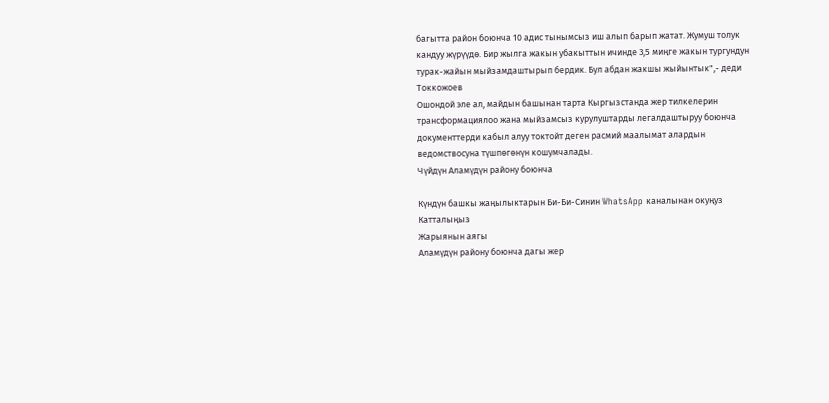багытта район боюнча 10 адис тынымсыз иш алып барып жатат. Жумуш толук кандуу жүрүүдө. Бир жылга жакын убакыттын ичинде 3,5 миңге жакын тургундун турак-жайын мыйзамдаштырып бердик. Бул абдан жакшы жыйынтык",- деди Токкожоев
Ошондой эле ал, майдын башынан тарта Кыргызстанда жер тилкелерин трансформациялоо жана мыйзамсыз курулуштарды легалдаштыруу боюнча документтерди кабыл алуу токтойт деген расмий маалымат алардын ведомствосуна түшпөгөнүн кошумчалады.
Чүйдүн Аламүдүн району боюнча

Күндүн башкы жаңылыктарын Би-Би-Синин WhatsApp каналынан окуңуз
Катталыңыз
Жарыянын аягы
Аламүдүн району боюнча дагы жер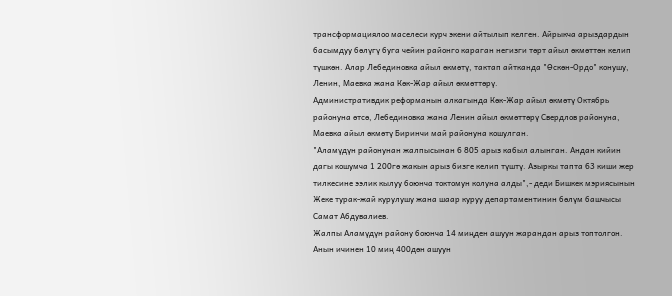трансформациялоо маселеси курч экени айтылып келген. Айрыкча арыздардын басымдуу бөлүгү буга чейин районго караган негизги төрт айыл өкмөттөн келип түшкөн. Алар Лебединовка айыл өкмөтү, тактап айтканда "Өскөн-Ордо" конушу, Ленин, Маевка жана Көк-Жар айыл өкмөттөрү.
Административдик реформанын алкагында Көк-Жар айыл өкмөтү Октябрь районуна өтсө, Лебединовка жана Ленин айыл өкмөттөрү Свердлов районуна, Маевка айыл өкмөтү Биринчи май районуна кошулган.
"Аламүдүн районунан жалпысынан 6 805 арыз кабыл алынган. Андан кийин дагы кошумча 1 200гө жакын арыз бизге келип түштү. Азыркы тапта 63 киши жер тилкесине ээлик кылуу боюнча токтомун колуна алды",- деди Бишкек мэриясынын Жеке турак-жай курулушу жана шаар куруу департаментинин бөлүм башчысы Самат Абдувалиев.
Жалпы Аламүдүн району боюнча 14 миңден ашуун жарандан арыз топтолгон. Анын ичинен 10 миң 400дөн ашуун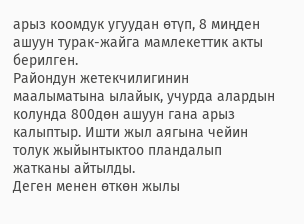арыз коомдук угуудан өтүп, 8 миңден ашуун турак-жайга мамлекеттик акты берилген.
Райондун жетекчилигинин маалыматына ылайык, учурда алардын колунда 800дөн ашуун гана арыз калыптыр. Ишти жыл аягына чейин толук жыйынтыктоо пландалып жатканы айтылды.
Деген менен өткөн жылы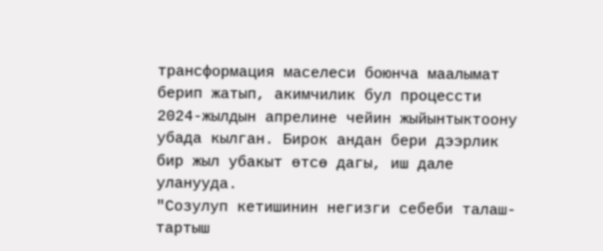трансформация маселеси боюнча маалымат берип жатып, акимчилик бул процессти 2024-жылдын апрелине чейин жыйынтыктоону убада кылган. Бирок андан бери дээрлик бир жыл убакыт өтсө дагы, иш дале уланууда.
"Созулуп кетишинин негизги себеби талаш-тартыш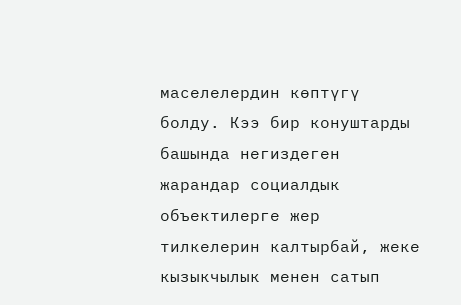маселелердин көптүгү болду. Кээ бир конуштарды башында негиздеген жарандар социалдык объектилерге жер тилкелерин калтырбай, жеке кызыкчылык менен сатып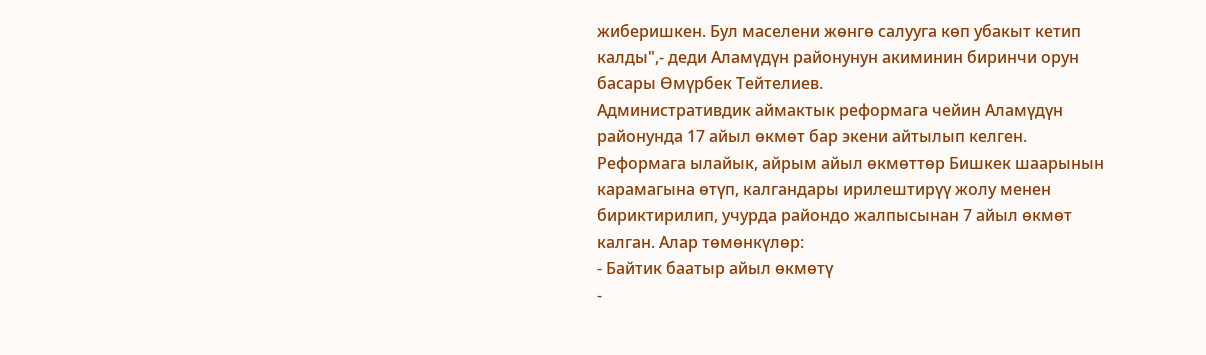жиберишкен. Бул маселени жөнгө салууга көп убакыт кетип калды",- деди Аламүдүн районунун акиминин биринчи орун басары Өмүрбек Тейтелиев.
Административдик аймактык реформага чейин Аламүдүн районунда 17 айыл өкмөт бар экени айтылып келген. Реформага ылайык, айрым айыл өкмөттөр Бишкек шаарынын карамагына өтүп, калгандары ирилештирүү жолу менен бириктирилип, учурда райондо жалпысынан 7 айыл өкмөт калган. Алар төмөнкүлөр:
- Байтик баатыр айыл өкмөтү
-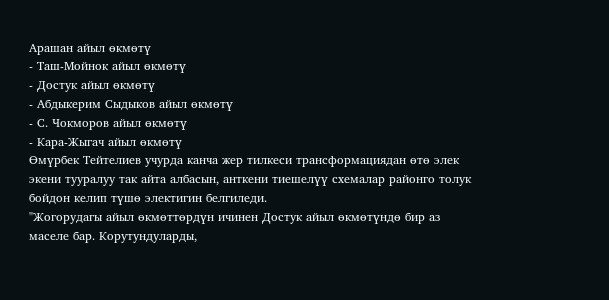Арашан айыл өкмөтү
- Таш-Мойнок айыл өкмөтү
- Достук айыл өкмөтү
- Абдыкерим Сыдыков айыл өкмөтү
- С. Чокморов айыл өкмөтү
- Кара-Жыгач айыл өкмөтү
Өмүрбек Тейтелиев учурда канча жер тилкеси трансформациядан өтө элек экени тууралуу так айта албасын, анткени тиешелүү схемалар районго толук бойдон келип түшө электигин белгиледи.
"Жогорудагы айыл өкмөттөрдүн ичинен Достук айыл өкмөтүндө бир аз маселе бар. Корутундуларды,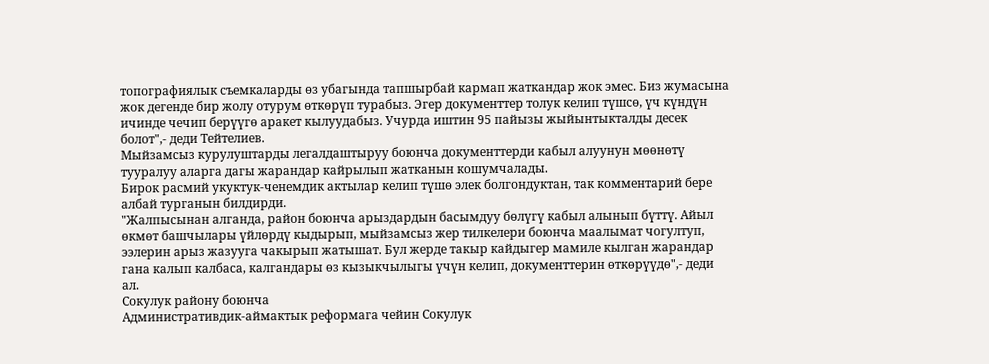топографиялык съемкаларды өз убагында тапшырбай кармап жаткандар жок эмес. Биз жумасына жок дегенде бир жолу отурум өткөрүп турабыз. Эгер документтер толук келип түшсө, үч күндүн ичинде чечип берүүгө аракет кылуудабыз. Учурда иштин 95 пайызы жыйынтыкталды десек болот",- деди Тейтелиев.
Мыйзамсыз курулуштарды легалдаштыруу боюнча документтерди кабыл алуунун мөөнөтү тууралуу аларга дагы жарандар кайрылып жатканын кошумчалады.
Бирок расмий укуктук-ченемдик актылар келип түшө элек болгондуктан, так комментарий бере албай турганын билдирди.
"Жалпысынан алганда, район боюнча арыздардын басымдуу бөлүгү кабыл алынып бүттү. Айыл өкмөт башчылары үйлөрдү кыдырып, мыйзамсыз жер тилкелери боюнча маалымат чогултуп, ээлерин арыз жазууга чакырып жатышат. Бул жерде такыр кайдыгер мамиле кылган жарандар гана калып калбаса, калгандары өз кызыкчылыгы үчүн келип, документтерин өткөрүүдө",- деди ал.
Сокулук району боюнча
Административдик-аймактык реформага чейин Сокулук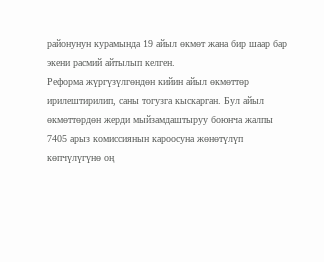районунун курамында 19 айыл өкмөт жана бир шаар бар экени расмий айтылып келген.
Реформа жүргүзүлгөндөн кийин айыл өкмөттөр ирилештирилип, саны тогузга кыскарган. Бул айыл өкмөттөрдөн жерди мыйзамдаштыруу боюнча жалпы 7405 арыз комиссиянын кароосуна жөнөтүлүп көпчүлүгүнө оң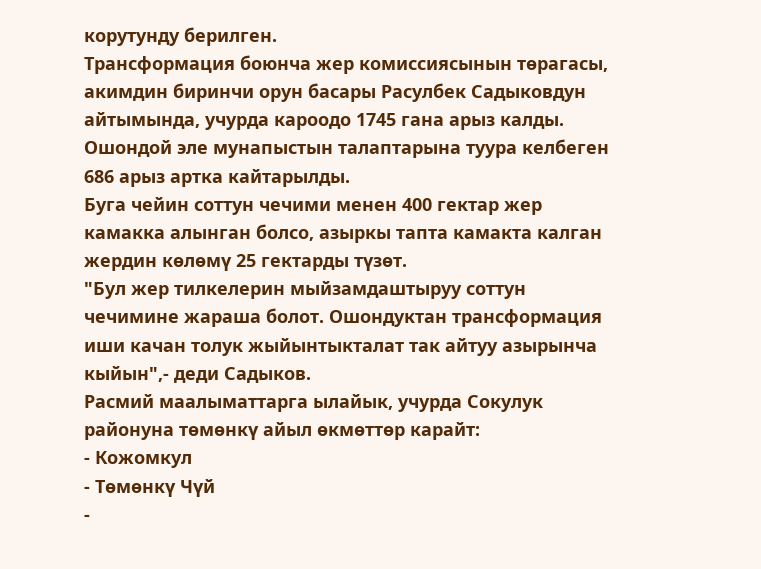корутунду берилген.
Трансформация боюнча жер комиссиясынын төрагасы, акимдин биринчи орун басары Расулбек Садыковдун айтымында, учурда кароодо 1745 гана арыз калды. Ошондой эле мунапыстын талаптарына туура келбеген 686 арыз артка кайтарылды.
Буга чейин соттун чечими менен 400 гектар жер камакка алынган болсо, азыркы тапта камакта калган жердин көлөмү 25 гектарды түзөт.
"Бул жер тилкелерин мыйзамдаштыруу соттун чечимине жараша болот. Ошондуктан трансформация иши качан толук жыйынтыкталат так айтуу азырынча кыйын",- деди Садыков.
Расмий маалыматтарга ылайык, учурда Сокулук районуна төмөнкү айыл өкмөттөр карайт:
- Кожомкул
- Төмөнкү Чүй
-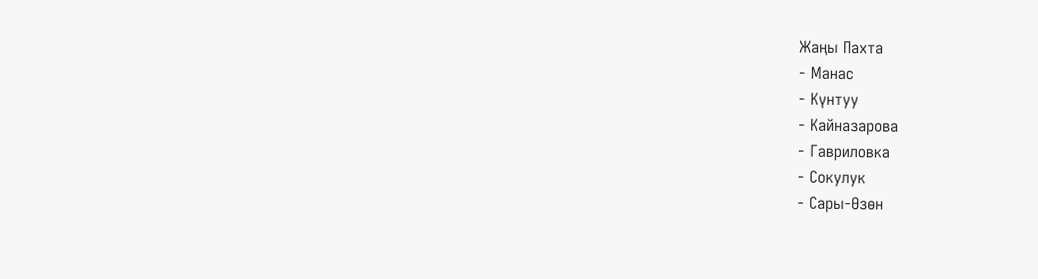Жаңы Пахта
- Манас
- Күнтуу
- Кайназарова
- Гавриловка
- Сокулук
- Сары-Өзөн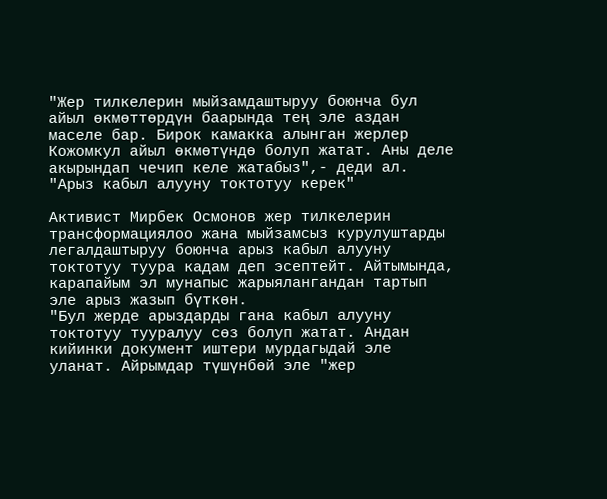"Жер тилкелерин мыйзамдаштыруу боюнча бул айыл өкмөттөрдүн баарында тең эле аздан маселе бар. Бирок камакка алынган жерлер Кожомкул айыл өкмөтүндө болуп жатат. Аны деле акырындап чечип келе жатабыз",- деди ал.
"Арыз кабыл алууну токтотуу керек"

Активист Мирбек Осмонов жер тилкелерин трансформациялоо жана мыйзамсыз курулуштарды легалдаштыруу боюнча арыз кабыл алууну токтотуу туура кадам деп эсептейт. Айтымында, карапайым эл мунапыс жарыялангандан тартып эле арыз жазып бүткөн.
"Бул жерде арыздарды гана кабыл алууну токтотуу тууралуу сөз болуп жатат. Андан кийинки документ иштери мурдагыдай эле уланат. Айрымдар түшүнбөй эле "жер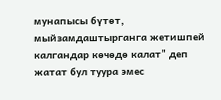мунапысы бүтөт, мыйзамдаштырганга жетишпей калгандар көчөдө калат" деп жатат бул туура эмес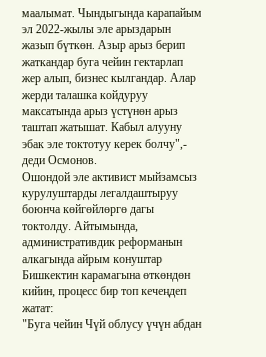маалымат. Чындыгында карапайым эл 2022-жылы эле арыздарын жазып бүткөн. Азыр арыз берип жаткандар буга чейин гектарлап жер алып, бизнес кылгандар. Алар жерди талашка койдуруу максатында арыз үстүнөн арыз таштап жатышат. Кабыл алууну эбак эле токтотуу керек болчу",- деди Осмонов.
Ошондой эле активист мыйзамсыз курулуштарды легалдаштыруу боюнча көйгөйлөргө дагы токтолду. Айтымында, административдик реформанын алкагында айрым конуштар Бишкектин карамагына өткөндөн кийин, процесс бир топ кечеңдеп жатат:
"Буга чейин Чүй облусу үчүн абдан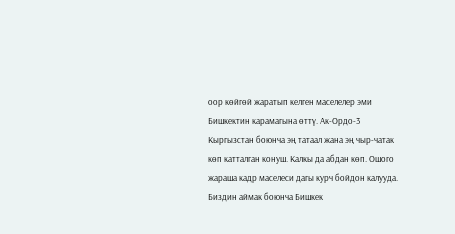оор көйгөй жаратып келген маселелер эми Бишкектин карамагына өттү. Ак-Ордо-3 Кыргызстан боюнча эң татаал жана эң чыр-чатак көп катталган конуш. Калкы да абдан көп. Ошого жараша кадр маселеси дагы курч бойдон калууда. Биздин аймак боюнча Бишкек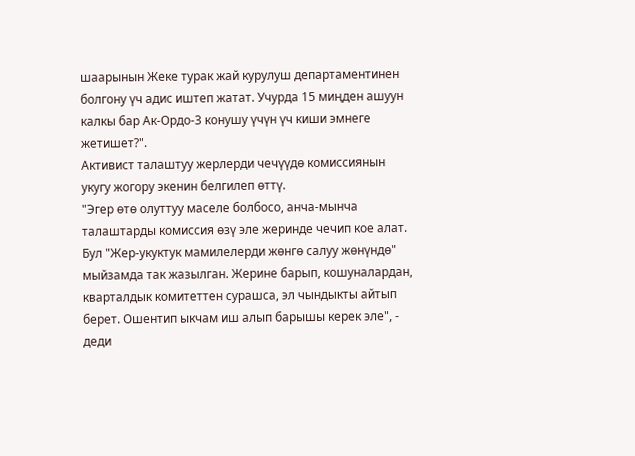шаарынын Жеке турак жай курулуш департаментинен болгону үч адис иштеп жатат. Учурда 15 миңден ашуун калкы бар Ак-Ордо-3 конушу үчүн үч киши эмнеге жетишет?".
Активист талаштуу жерлерди чечүүдө комиссиянын укугу жогору экенин белгилеп өттү.
"Эгер өтө олуттуу маселе болбосо, анча-мынча талаштарды комиссия өзү эле жеринде чечип кое алат. Бул "Жер-укуктук мамилелерди жөнгө салуу жөнүндө" мыйзамда так жазылган. Жерине барып, кошуналардан, кварталдык комитеттен сурашса, эл чындыкты айтып берет. Ошентип ыкчам иш алып барышы керек эле", - деди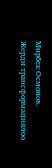Мирбек Осмонов.
Жерди трансформациялоо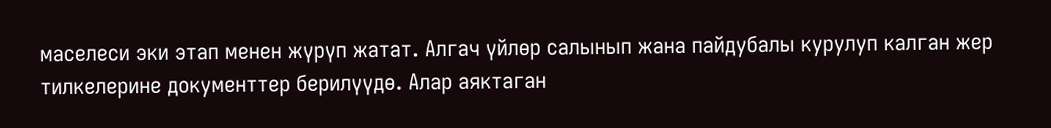маселеси эки этап менен жүрүп жатат. Алгач үйлөр салынып жана пайдубалы курулуп калган жер тилкелерине документтер берилүүдө. Алар аяктаган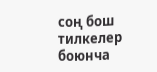соң бош тилкелер боюнча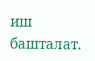иш башталат.